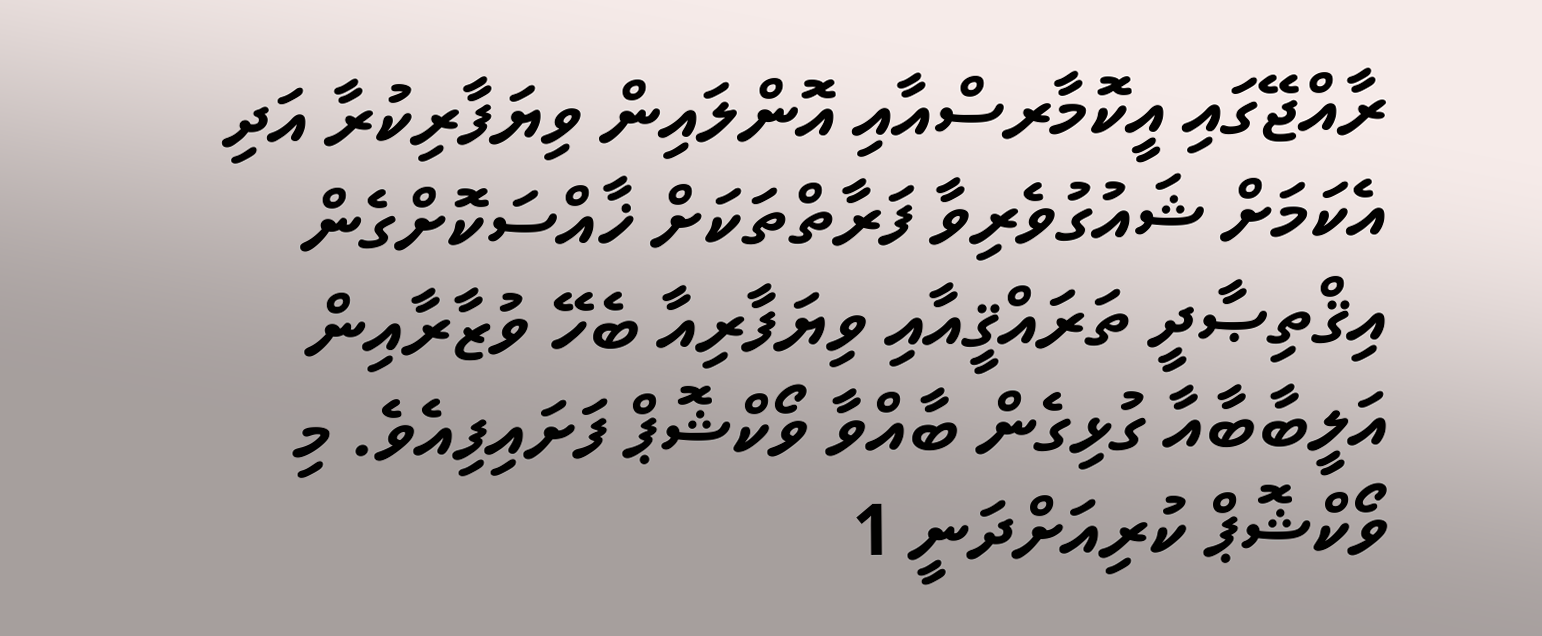ރާއްޖޭގައި އީކޮމާރސްއާއި އޮންލައިން ވިޔަފާރިކުރާ އަދި އެކަމަށް ޝައުގުވެރިވާ ފަރާތްތަކަށް ޚާއްސަކޮށްގެން އިޤްތިޞާދީ ތަރައްޤީއާއި ވިޔަފާރިއާ ބެހޭ ވުޒާރާއިން އަލީބާބާއާ ގުޅިގެން ބާއްވާ ވޯކްޝޮޕް ފަށައިފިއެވެ. މި ވޯކްޝޮޕް ކުރިއަށްދަނީ 1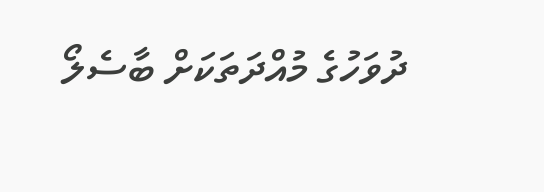ދުވަހުގެ މުއްދަތަކަށް ބާސެލޯ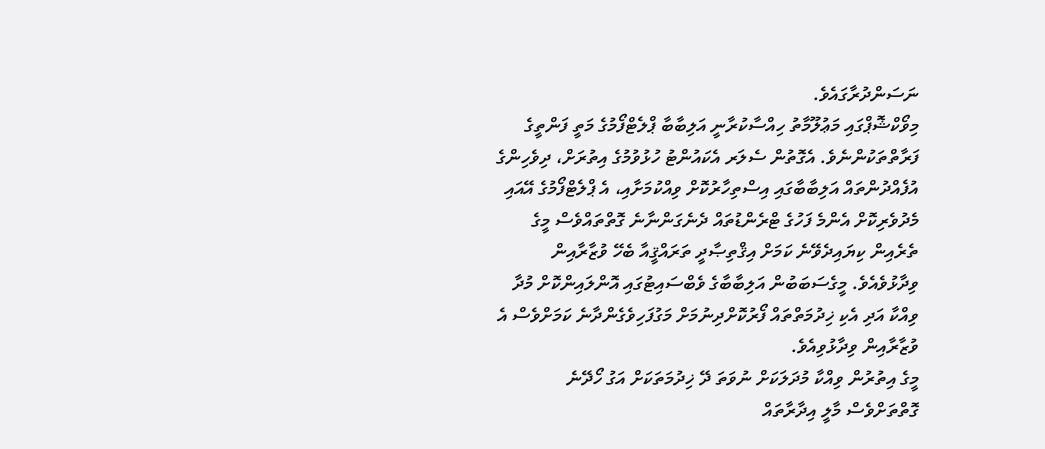ނަސަންދުރާގައެވެ.
މިވޯކްޝޮޕްގައި މަޢުލޫމާތު ހިއްސާކުރާނީ އަލިބާބާ ޕްލެޓްފޯމުގެ މަތީ ފަންތީގެ ފަރާތްތަކުންނެވެ. އެގޮތުން ސެލަރ އެކައުންޓު ހުޅުވުމުގެ އިތުރަށް، ދިވެހިންގެ އުފެއްދުންތައް އަލިބާބާގައި އިސްތިހާރުކޮށް ވިއްކުމަށާއި، އެ ޕްލެޓްފޯމުގެ އޭއައި މެދުވެރިކޮށް އެންމެ ފަހުގެ ޓްރެންޑުތައް ދެނެގަންނާނެ ގޮތްތައްވެސް މީގެ ތެރެއިން ކިޔައިދެވޭނެ ކަމަށް އިޤްތިޞާދީ ތަރައްޤީއާ ބެހޭ ވުޒާރާއިން ވިދާޅުވެއެވެ. މީގެސަބަބުން އަލިބާބާގެ ވެބްސައިޓުގައި އޮންލައިންކޮށް މުދާ ވިއްކާ އަދި އެކި ޚިދުމަތްތައް ފޯރުކޮށްދިނުމަށް މަގުފަހިވެގެންދާނެ ކަމަށްވެސް އެ ވުޒާރާއިން ވިދާޅުވިއެވެ.
މީގެ އިތުރުން ވިއްކާ މުދަލަކަށް ނުވަތަ ދޭ ޚިދުމަތަކަށް އަގު ހޯދޭނެ ގޮތްތަށްވެސް މާލީ އިދާރާތައް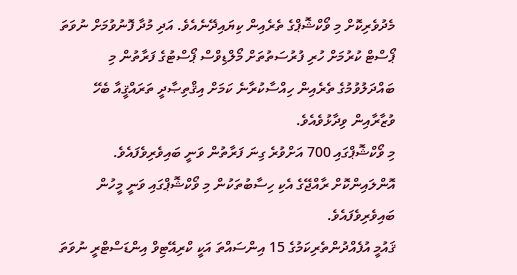މެދުވެރިކޮށް މި ވޯކްޝޮޕްގެ ތެރެއިން ކިޔައިދޭނެއެވެ. އަދި މުދާ ފޮނުވުމަށް ނުވަތަ ޕޯސްޓް ކުރުމަށް ހުރި ފުރުސަތުތަށް މޯލްޑިވްސް ޕޯސްޓުގެ ފަރާތުން މި ބައްދަލުވުމުގެ ތެރެއިން ހިއްސާކުރާނެ ކަމަށް އިޤްތިޞާދީ ތަރައްޤީއާ ބެހޭ ވުޒާރާއިން ވިދާޅުވެއެވެ.
މި ވޯކްޝޮޕްގައި 700 އަށްވުރެ ގިނަ ފަރާތުން ވަނީ ބައިވެރިވެފައެވެ. އޮންލައިންކޮށް ރާއްޖޭގެ އެކި ހިސާބުތަކުން މި ވޯކްޝޮޕްގައި ވަނީ މީހުން ބައިވެރިވެފައެވެ.
ޤައުމީ އުފެއްދުންތެރިކަމުގެ 15 އިންސައްތަ އަކީ ކްރިއޭޓިވް އިންޑަސްޓްރީ ނުވަތަ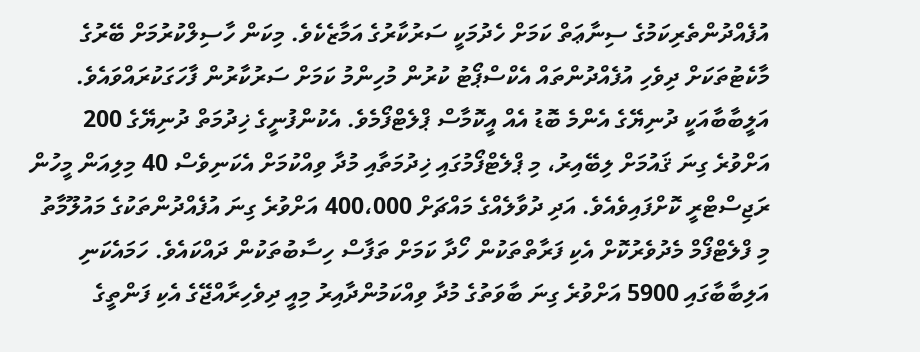އުފެއްދުންތެރިކަމުގެ ސިނާޢަތް ކަމަށް ހެދުމަކީ ސަރުކާރުގެ އަމާޒެކެވެ. މިކަން ހާސިލްކުރުމަށް ބޭރުގެ މާކެޓުތަކަށް ދިވެހި އުފެއްދުންތައް އެކްސްޕޯޓު ކުރުން މުހިންމު ކަމަށް ސަރުކާރުން ފާހަގަކުރައްވައެވެ.
އަލީބާބާއަކީ ދުނިޔޭގެ އެންމެ ބޮޑު އެއް އީކޮމާސް ޕްލެޓްފޯމެވެ. އެކުންފުނީގެ ޚިދުމަތް ދުނިޔޭގެ 200 އަށްވުރެ ގިނަ ޤައުމަށް ލިބޭއިރު، މި ޕްލެޓްފޯމުގައި ޚިދުމަތާއި މުދާ ވިއްކުމަށް އެކަނިވެސް 40 މިލިއަން މީހުން ރަޖިސްޓްރީ ކޮށްފައިވެއެވެ. އަދި ދުވާލެއްގެ މައްޗަށް 400،000 އަށްވުރެ ގިނަ އުފެއްދުންތަކުގެ މައުލޫމާތު މި ފްލެޓްފޯމް މެދުވެރުކޮށް އެކި ފަރާތްތަކުން ހޯދާ ކަމަށް ތަފާސް ހިސާބުތަކުން ދައްކައެވެ. ހަމައެކަނި އަލިބާބާގައި 5900 އަށްވުރެ ގިނަ ބާވަތުގެ މުދާ ވިއްކަމުންދާއިރު މިއީ ދިވެހިރާއްޖޭގެ އެކި ފަންތީގެ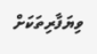ވިޔަފާރިތަކަށް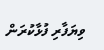ވިޔަފާރި ފުޅާކުރަން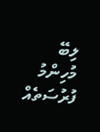ލިބޭ މުހިންމު ފުރުސަތެއް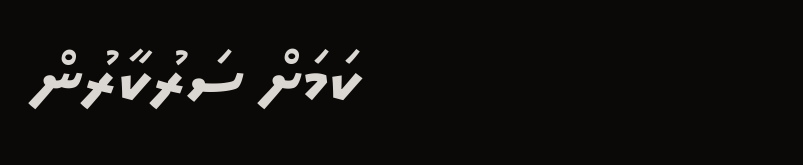ކަމަށް ސަރުކާރުން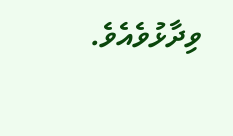ވިދާޅުވެއެވެ.